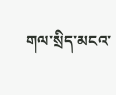གལ་སྲིད་མངའ་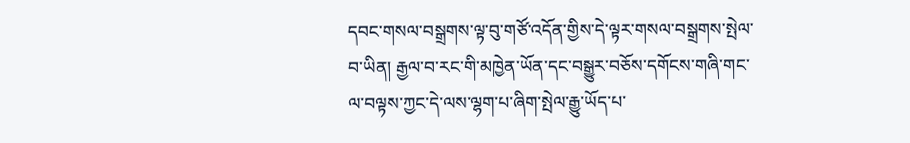དབང་གསལ་བསྒྲགས་ལྟ་བུ་གཙོ་འདོན་གྱིས་དེ་ལྟར་གསལ་བསྒྲགས་སྤེལ་བ་ཡིན། རྒྱལ་བ་རང་གི་མཁྱེན་ཡོན་དང་བསྒྱུར་བཅོས་དགོངས་གཞི་གང་ལ་བལྟས་ཀྱང་དེ་ལས་ལྷག་པ་ཞིག་སྤེལ་རྒྱུ་ཡོད་པ་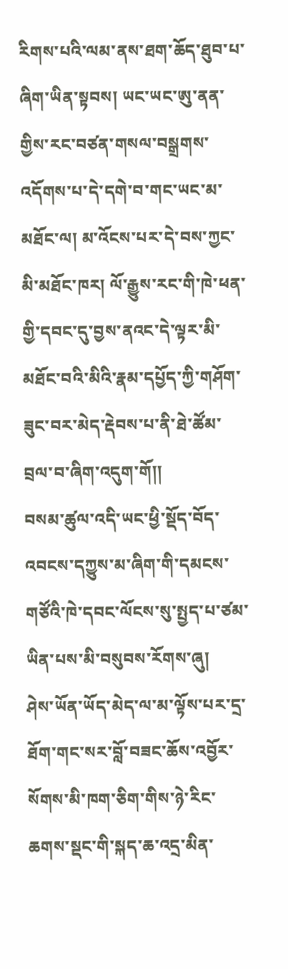རིགས་པའི་ལམ་ནས་ཐག་ཆོད་ཐུབ་པ་ཞིག་ཡིན་སྟབས། ཡང་ཡང་ཨུ་ནན་གྱིས་རང་བཙན་གསལ་བསྒྲགས་འདོགས་པ་དེ་དགེ་བ་གང་ཡང་མ་མཐོང་ལ། མ་འོངས་པར་དེ་བས་ཀྱང་མི་མཐོང་ཁར། ལོ་རྒྱུས་རང་གི་ཁེ་ཕན་གྱི་དབང་དུ་བྱས་ནའང་དེ་ལྟར་མི་མཐོང་བའི་མིའི་རྣམ་དཔྱོད་ཀྱི་གཤོག་ཟུང་བར་མེད་རྡེབས་པ་ནི་ཐེ་ཚོམ་བྲལ་བ་ཞིག་འདུག་གོ།།
བསམ་ཚུལ་འདི་ཡང་ཕྱི་སྡོད་བོད་འབངས་དཀྱུས་མ་ཞིག་གི་དམངས་གཙོའི་ཁེ་དབང་ལོངས་སུ་སྤྱད་པ་ཙམ་ཡིན་པས་མི་བསུབས་རོགས་ཞུ།
ཤེས་ཡོན་ཡོད་མེད་ལ་མ་ལྟོས་པར་དྲ་ཐོག་གང་སར་བློ་བཟང་ཆོས་འབྱོར་སོགས་མི་ཁག་ཅིག་གིས་ཉེ་རིང་ཆགས་སྡང་གི་སྐད་ཆ་འདྲ་མིན་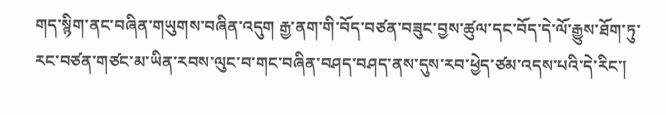གད་སྙིག་ནང་བཞིན་གཡུགས་བཞིན་འདུག རྒྱ་ནག་གི་བོད་བཙན་བཟུང་བྱས་ཚུལ་དང་བོད་དེ་ལོ་རྒྱུས་ཐོག་ཏུ་རང་བཙན་གཙང་མ་ཡིན་རབས་ལུང་བ་གང་བཞིན་བཤད་བཤད་ནས་དུས་རབ་ཕྱེད་ཙམ་འདས་པའི་དེ་རིང་།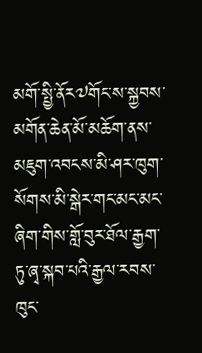མགོ་སྤྱི་ནོར༧གོང་ས་སྐྱབས་མགོན་ཆེན་མོ་མཆོག་ནས་མཇུག་འབངས་མི་ཤར་ཁུག་སོགས་མི་སྒེར་གང་མང་མང་ཞིག་གིས་གློ་བུར་ཐོལ་རྒྱག་ཏུ་ཞྭ་སྐབ་པའི་རྒྱལ་རབས་ཁུང་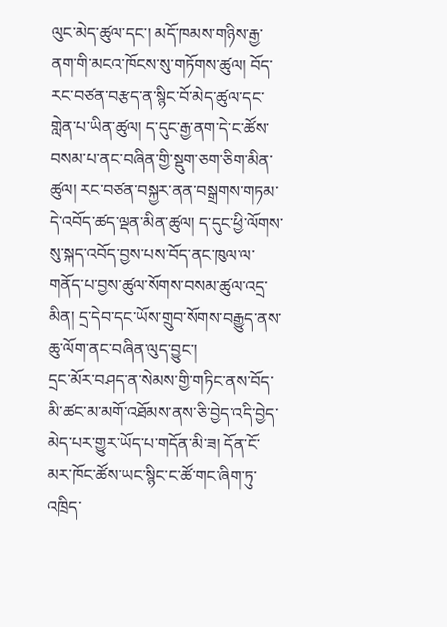ལུང་མེད་ཚུལ་དང་། མདོ་ཁམས་གཉིས་རྒྱ་ནག་གི་མངའ་ཁོངས་སུ་གཏོགས་ཚུལ། བོད་རང་བཙན་བརྩད་ན་སྙིང་བོ་མེད་ཚུལ་དང་གླེན་པ་ཡིན་ཚུལ། ད་དུང་རྒྱ་ནག་དེ་ང་ཚོས་བསམ་པ་ནང་བཞིན་གྱི་སྡུག་ཅག་ཅིག་མིན་ཚུལ། རང་བཙན་བསྐྱར་ནན་བསྒྲགས་གཏམ་དེ་འབོད་ཚད་ལྡན་མིན་ཚུལ། ད་དུང་ཕྱི་ལོགས་སུ་སྐད་འབོད་བྱས་པས་བོད་ནང་ཁུལ་ལ་གནོད་པ་བྱས་ཚུལ་སོགས་བསམ་ཚུལ་འདྲ་མིན། དྲ་དེབ་དང་ཡོས་གྲུབ་སོགས་བརྒྱུད་ནས་ཆུ་ལོག་ནང་བཞིན་ལུད་བྱུང་།
དྲང་མོར་བཤད་ན་སེམས་གྱི་གཏིང་ནས་བོད་མི་ཚང་མ་མགོ་འཐོམས་ནས་ཅི་བྱེད་འདི་བྱེད་མེད་པར་གྱུར་ཡོད་པ་གདོན་མི་ཟ། དོན་ངོ་མར་ཁོང་ཚོས་ཡང་སྙིང་ང་ཚོ་གང་ཞིག་ཏུ་འཁྲིད་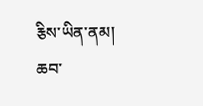རྕིས་ཡིན་ནམ།
ཆབ་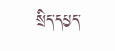སྲིད་དཔྱད་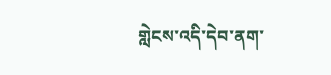གླེངས་འདི་དེབ་ནག་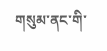གསུམ་ནང་གི་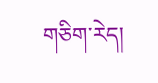གཅིག་རེད།